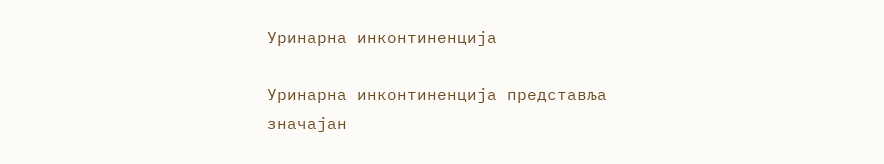Уринарна инконтиненција

Уринарна инконтиненција представља значајан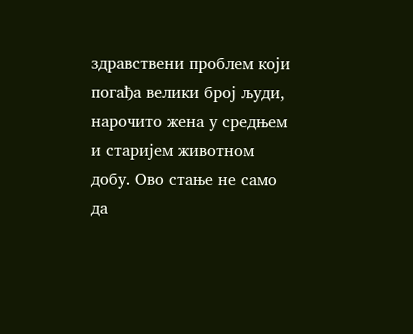здравствени проблем који погађа велики број људи, нарочито жена у средњем и старијем животном добу. Ово стање не само да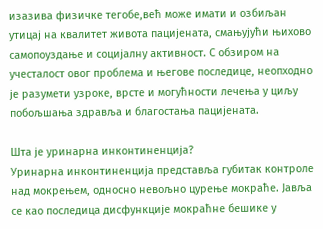изазива физичке тегобе,већ може имати и озбиљан утицај на квалитет живота пацијената, смањујући њихово самопоуздање и социјалну активност. С обзиром на учесталост овог проблема и његове последице, неопходно је разумети узроке, врсте и могућности лечења у циљу побољшања здравља и благостања пацијената.

Шта је уринарна инконтиненција?
Уринарна инконтиненција представља губитак контроле над мокрењем, односно невољно цурење мокраће. Јавља се као последица дисфункције мокраћне бешике у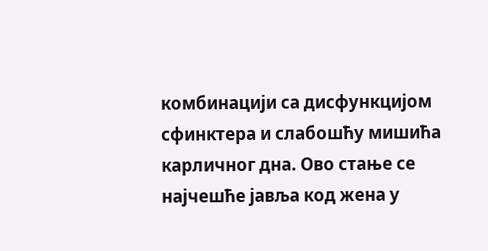комбинацији са дисфункцијом сфинктера и слабошћу мишића карличног дна. Ово стање се најчешће јавља код жена у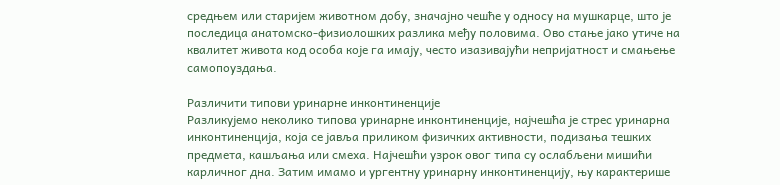средњем или старијем животном добу, значајно чешће у односу на мушкарце, што је последица анатомско-физиолошких разлика међу половима. Ово стање јако утиче на квалитет живота код особа које га имају, често изазивајући непријатност и смањење самопоуздања.

Различити типови уринарне инконтиненције
Разликујемо неколико типова уринарне инконтиненције, најчешћа је стрес уринарна инконтиненција, која се јавља приликом физичких активности, подизања тешких предмета, кашљања или смеха. Најчешћи узрок овог типа су ослабљени мишићи карличног дна. Затим имамо и ургентну уринарну инконтиненцију, њу карактерише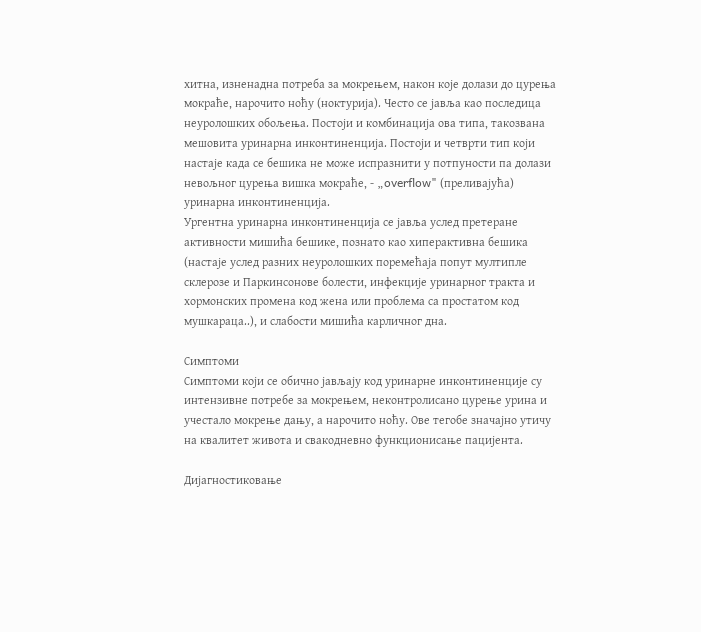хитна, изненадна потреба за мокрењем, након које долази до цурења мокраће, нарочито ноћу (ноктурија). Често се јавља као последица неуролошких обољења. Постоји и комбинација ова типа, такозвана мешовита уринарна инконтиненција. Постоји и четврти тип који настаје када се бешика не може испразнити у потпуности па долази невољног цурења вишка мокраће, - „overflow" (преливајућа) уринарна инконтиненција.
Ургентна уринарна инконтиненција се јавља услед претеране активности мишића бешике, познато као хиперактивна бешика (настаје услед разних неуролошких поремећаја попут мултипле склерозе и Паркинсонове болести, инфекције уринарног тракта и хормонских промена код жена или проблема са простатом код мушкараца..), и слабости мишића карличног дна.

Симптоми
Симптоми који се обично јављају код уринарне инконтиненције су интензивне потребе за мокрењем, неконтролисано цурење урина и учестало мокрење дању, а нарочито ноћу. Ове тегобе значајно утичу на квалитет живота и свакодневно функционисање пацијента.

Дијагностиковање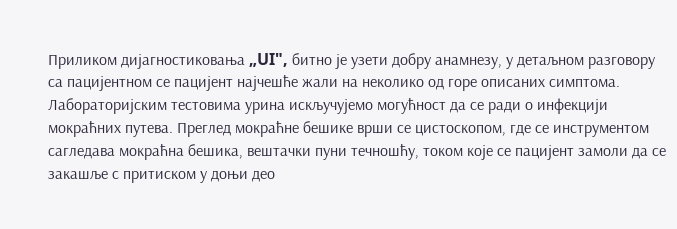Приликом дијагностиковања „UI", битно је узети добру анамнезу, у детаљном разговору са пацијентном се пацијент најчешће жали на неколико од горе описаних симптома. Лабораторијским тестовима урина искључујемо могућност да се ради о инфекцији мокраћних путева. Преглед мокраћне бешике врши се цистоскопом, где се инструментом сагледава мокраћна бешика, вештачки пуни течношћу, током које се пацијент замоли да се закашље с притиском у доњи део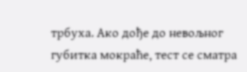трбуха. Ако дође до невољног губитка мокраће, тест се сматра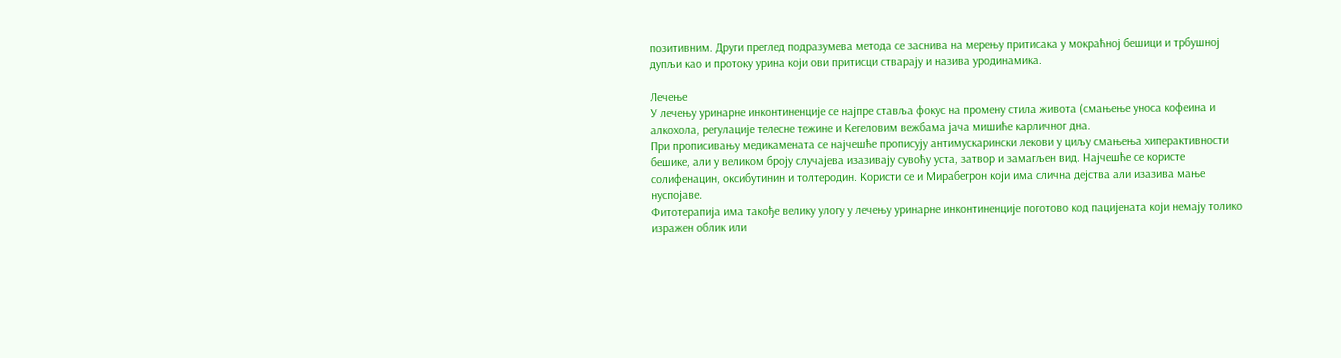позитивним. Други преглед подразумева метода се заснива на мерењу притисака у мокраћној бешици и трбушној дупљи као и протоку урина који ови притисци стварају и назива уродинамика.

Лечење
У лечењу уринарне инконтиненције се најпре ставља фокус на промену стила живота (смањење уноса кофеина и алкохола, регулације телесне тежине и Кегеловим вежбама јача мишиће карличног дна.
При прописивању медикамената се најчешће прописују антимускарински лекови у циљу смањења хиперактивности бешике, али у великом броју случајева изазивају сувоћу уста, затвор и замагљен вид. Најчешће се користе солифенацин, оксибутинин и толтеродин. Користи се и Мирабегрон који има слична дејства али изазива мање нуспојаве.
Фитотерапија има такође велику улогу у лечењу уринарне инконтиненције поготово код пацијената који немају толико изражен облик или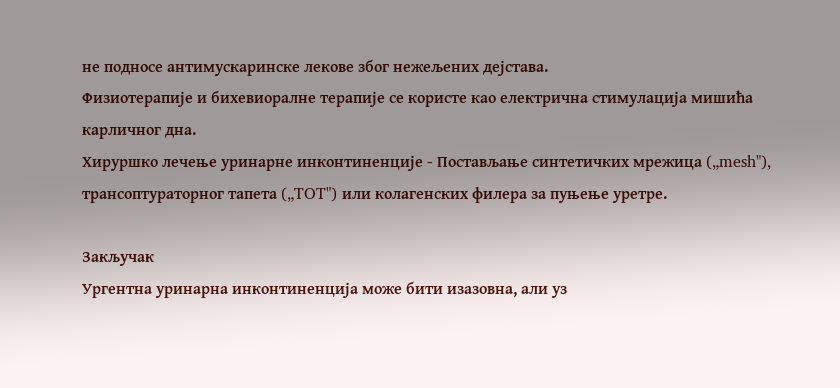не подносе антимускаринске лекове због нежељених дејстава.
Физиотерапије и бихевиоралне терапије се користе као електрична стимулација мишића карличног дна.
Хируршко лечење уринарне инконтиненције - Постављање синтетичких мрежица („mesh"), трансоптураторног тапета („TOT") или колагенских филера за пуњење уретре.

Закључак
Ургентна уринарна инконтиненција може бити изазовна, али уз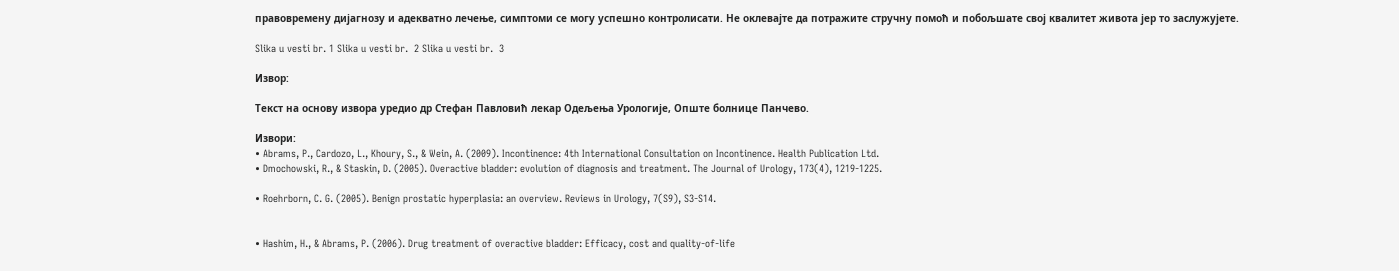правовремену дијагнозу и адекватно лечење, симптоми се могу успешно контролисати. Не оклевајте да потражите стручну помоћ и побољшате свој квалитет живота јер то заслужујете.

Slika u vesti br. 1 Slika u vesti br.  2 Slika u vesti br.  3

Извор:

Текст на основу извора уредио др Стефан Павловић лекар Одељења Урологије, Опште болнице Панчево.

Извори:
• Abrams, P., Cardozo, L., Khoury, S., & Wein, A. (2009). Incontinence: 4th International Consultation on Incontinence. Health Publication Ltd.
• Dmochowski, R., & Staskin, D. (2005). Overactive bladder: evolution of diagnosis and treatment. The Journal of Urology, 173(4), 1219-1225.

• Roehrborn, C. G. (2005). Benign prostatic hyperplasia: an overview. Reviews in Urology, 7(S9), S3-S14.


• Hashim, H., & Abrams, P. (2006). Drug treatment of overactive bladder: Efficacy, cost and quality‐of‐life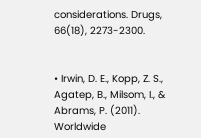considerations. Drugs, 66(18), 2273-2300.


• Irwin, D. E., Kopp, Z. S., Agatep, B., Milsom, I., & Abrams, P. (2011). Worldwide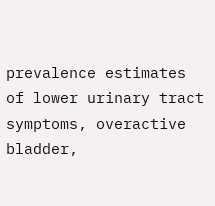prevalence estimates of lower urinary tract symptoms, overactive bladder,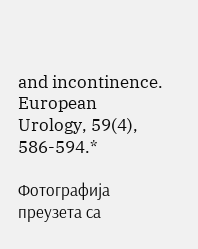and incontinence. European Urology, 59(4), 586-594.*

Фотографија преузета са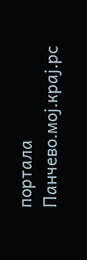портала Панчево.мој.крај.рс